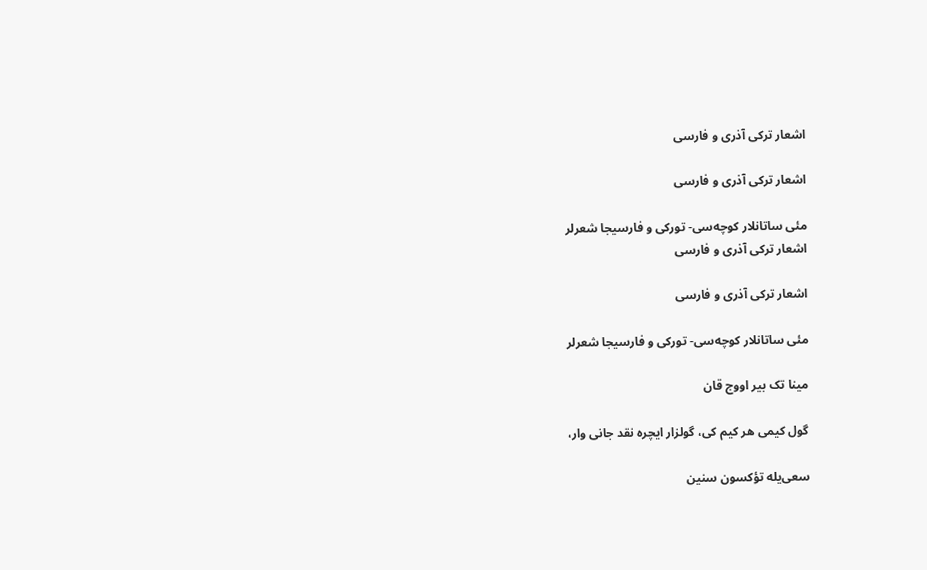اشعار ترکی آذری و فارسی

اشعار ترکی آذری و فارسی

مئی ساتانلار کوچه‌سی- تورکی و فارسیجا شعرلر
اشعار ترکی آذری و فارسی

اشعار ترکی آذری و فارسی

مئی ساتانلار کوچه‌سی- تورکی و فارسیجا شعرلر

مینا تک بیر اووج قان

گول کیمی هر کیم کی، گولزار ایچره نقد جانی وار،

سعی‌یله تؤکسون سنین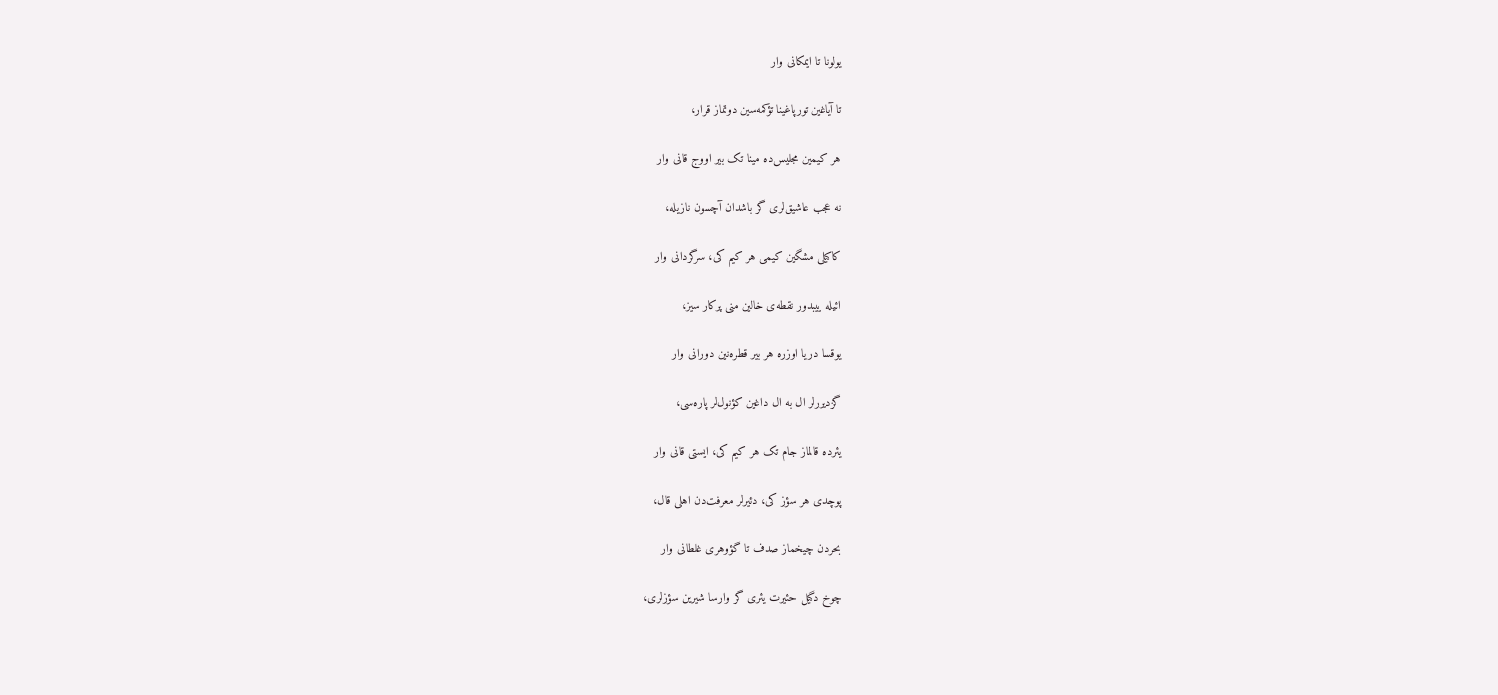یولونا تا ایمکانی وار

تا آیاغین تورپاغینا تؤکمه‌سین دوتماز قرار،

هر کیمین مجلیس‌ده مینا تک بیر اووج قانی وار

نه عجب عاشیق‌لری گر باشدان آچسون نازیله،

کاکیلی مشگین کیمی هر کیم کی، سرگردانی وار

ائیله ییبدور نقطه‌ی خالین منی پرکار سیز،

یوقسا دریا اوزره هر بیر قطره‌نین دورانی وار

گزدیررلر ال به ال داغین کؤنول‌لر پاره‌سی،

یئرده قالماز جام تک هر کیم کی، ایستی قانی وار

پوچدی هر سؤز کی، دئیرلر معرفت‌دن اهلی قال،

بحردن چیخماز صدف تا گؤوهری غلطانی وار

چوخ دگیل حئیرت یئری گر وارسا شیرین سؤزلری،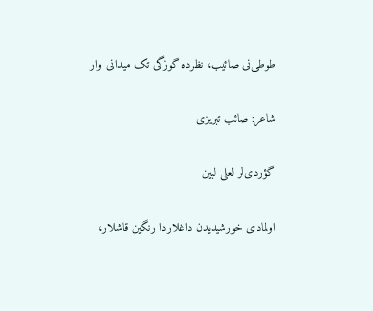طوطی‌نی صائیب، نظرده گوزگی تک میدانی وار

شاعر: صائب تبریزی

گؤردی‌لر لعلی لبین

اولمادی خورشیدیدن داغلاردا رنگین قاشلار،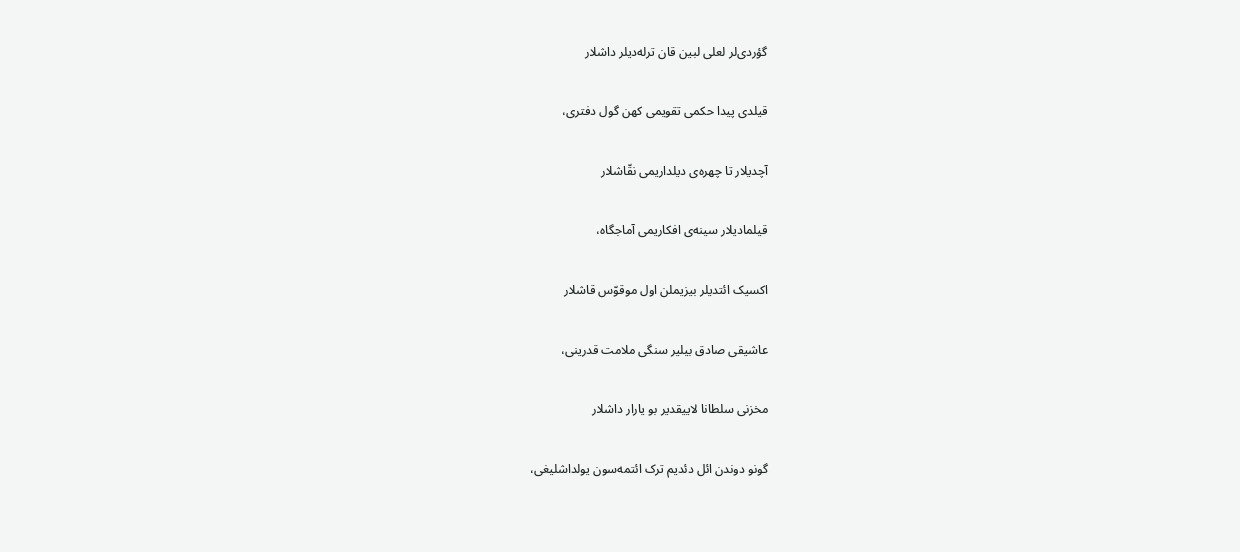گؤردی‌لر لعلی لبین قان ترله‌دیلر داشلار

قیلدی پیدا حکمی تقویمی کهن گول دفتری،

آچدیلار تا چهره‌ی دیلداریمی نقّاشلار

قیلمادیلار سینه‌ی افکاریمی آماجگاه،

اکسیک ائتدیلر بیزیملن اول موقوّس قاشلار

عاشیقی صادق بیلیر سنگی ملامت قدرینی،

مخزنی سلطانا لاییقدیر بو یارار داشلار

گونو دوندن ائل دئدیم ترک ائتمه‌سون یولداشلیغی،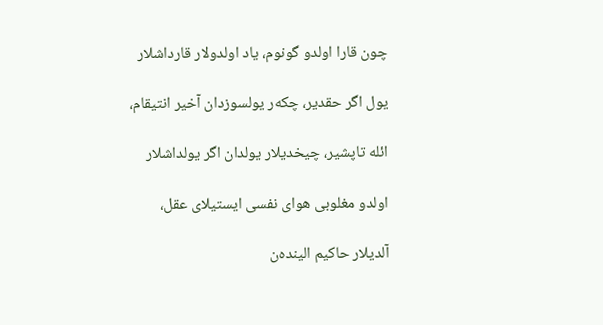چون قارا اولدو گونوم، یاد اولدولار قارداشلار

یول اگر حقدیر، چکه‌ر یولسوزدان آخیر انتیقام،

ائله تاپشیر، چیخدیلار یولدان اگر یولداشلار

اولدو مغلوبی هوای نفسی ایستیلای عقل،

آلدیلار حاکیم الینده‌ن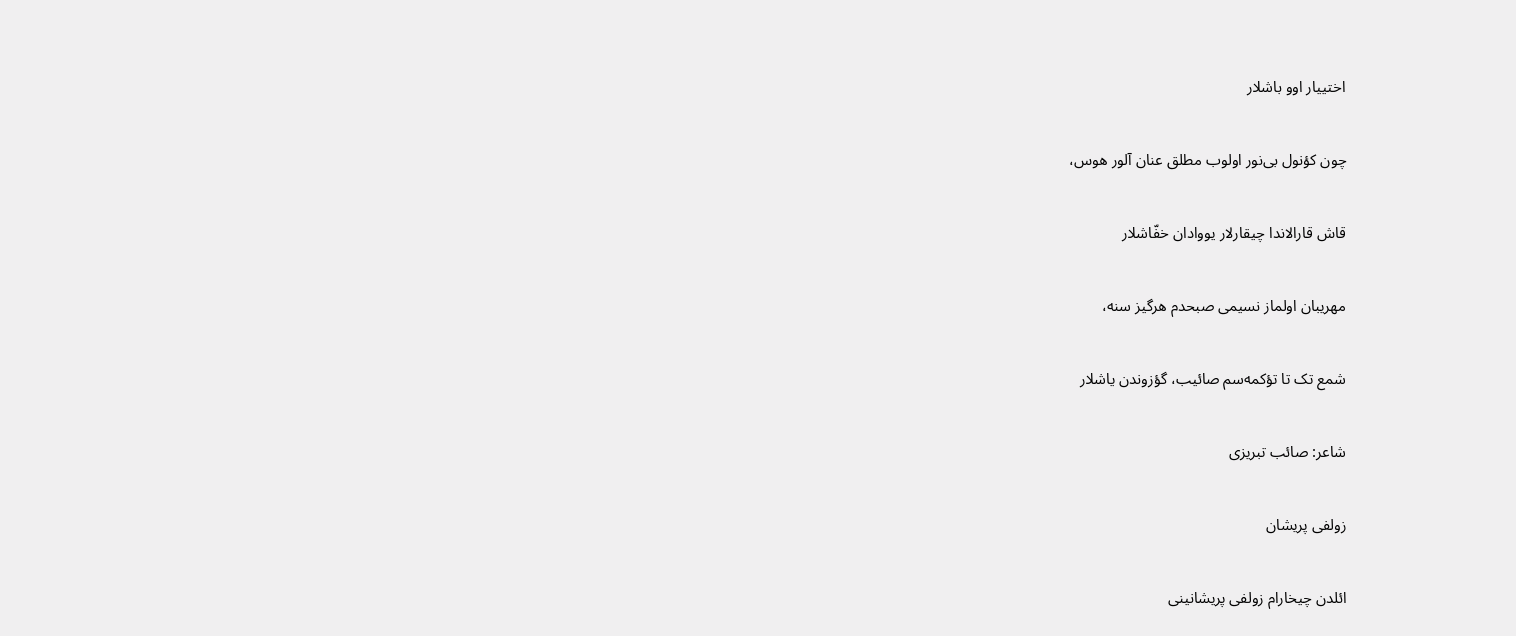اختییار اوو باشلار

چون کؤنول بی‌نور اولوب مطلق عنان آلور هوس،

قاش قارالاندا چیقارلار یووادان خفّاشلار

مهریبان اولماز نسیمی صبحدم هرگیز سنه،

شمع تک تا تؤکمه‌سم صائیب، گؤزوندن یاشلار

شاعر: صائب تبریزی

زولفی پریشان

ائلدن چیخارام زولفی پریشانینی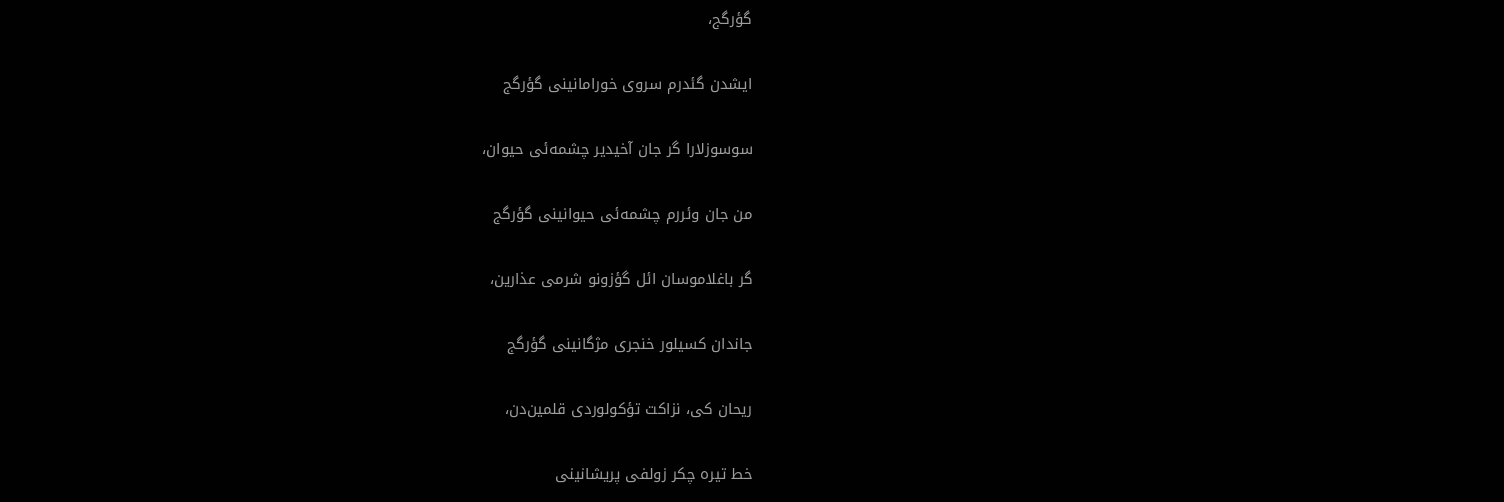گؤرگج،

ایشدن گئدرم سروی خورامانینی گؤرگج

سوسوزلارا گر جان آخیدیر چشمه‌ئی حیوان،

من جان وئررم چشمه‌ئی حیوانینی گؤرگج

گر باغلاموسان ائل گؤزونو شرمی عذارین،

جاندان کسیلور خنجری مژگانینی گؤرگج

ریحان کی، نزاکت تؤکولوردی قلمین‌دن،

خط تیره چکر زولفی پریشانینی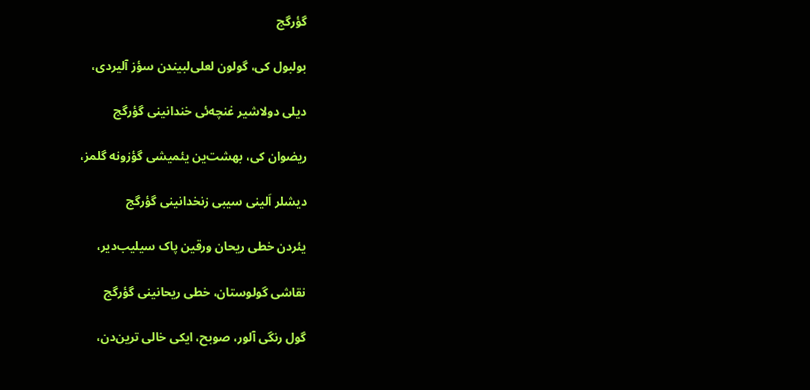گؤرگج

بولبول کی، گولون لعلی‌لبیندن سؤز آلیردی،

دیلی دولاشیر غنچه‌ئی خندانینی گؤرگج

ریضوان کی، بهشت‌ین یئمیشی گؤزونه گلمز،

دیشلر اَلینی سیبی زنخدانینی گؤرگج

یئردن خطی ریحان ورقین پاک سیلیب‌دیر،

نقاشی گولوستان، خطی ریحانینی گؤرگج

گول رنگی آلور، صوبح، ایکی خالی ترین‌دن،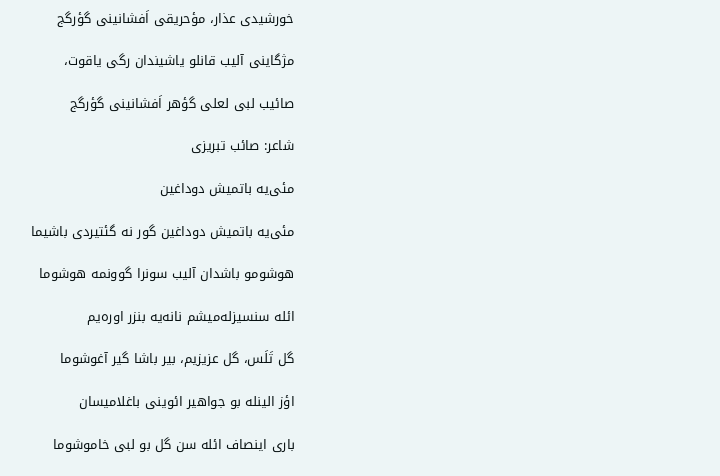خورشیدی عذار، مؤحریقی اَفشانینی گؤرگج

مژگاینی آلیب قانلو یاشیندان رگی یاقوت،

صائیب لبی لعلی گؤهر اَفشانینی گؤرگج

شاعر: صائب تبریزی

مئی‌یه باتمیش دوداغین

مئی‌یه باتمیش دوداغین گور نه گئتیردی باشیما

هوشومو باشدان آلیب سونرا گوونمه هوشوما

ائله سنسیزله‌میشم نانه‌یه بنزر اوره‌یم

گل تَلَس، گل عزیزیم، بیر باشا گیر آغوشوما

اؤز الینله بو جواهیر ائوینی باغلامیسان

باری اینصاف ائله سن گل بو لبی خاموشوما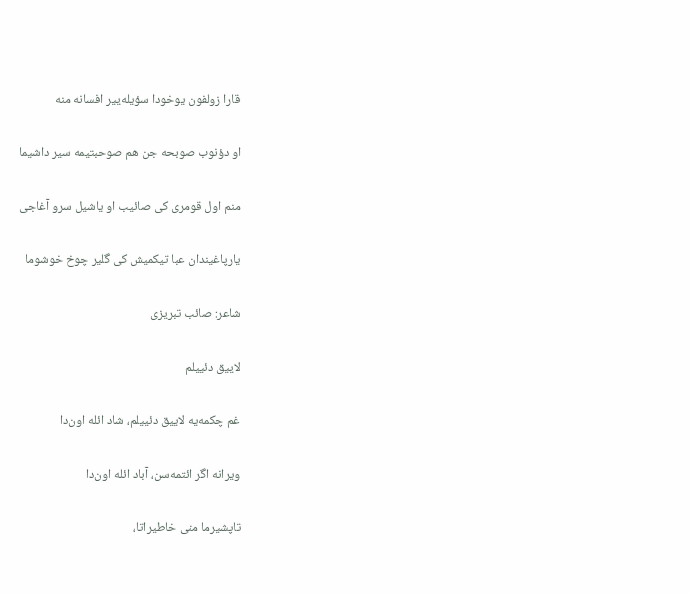قارا زولفون یوخودا سؤیله‌ییر افسانه منه

او دؤنوب صوبحه جن هم صوحبتیمه سیر داشیما

منم اول قومری کی صائیب او یاشیل سرو آغاجی

یارپاغیندان عبا تیکمیش کی گلیر چوخ خوشوما

شاعر: صائب تبریزی

لاییق دئییلم

غم چکمه‌یه لاییق دئییلم، شاد ائله اون‌دا

ویرانه اگر ائتمه‌سن، آباد ائله اون‌دا

تاپشیرما منی خاطیراتا،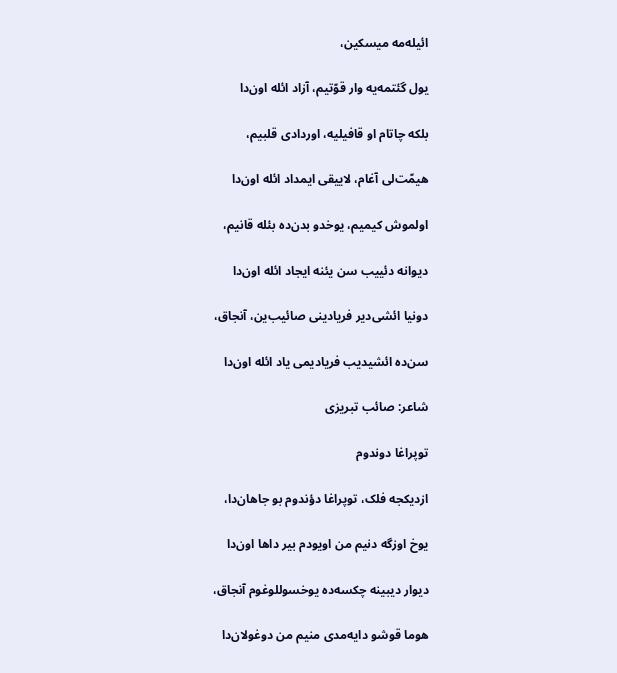ائیله‌مه میسکین،

یول گئتمه‌یه وار قوّتیم، آزاد ائله اون‌دا

بلکه چاتام او قافیلیه، اوردادی قلبیم،

هیمّت‌لی آغام، لاییقی ایمداد ائله اون‌دا

اولموش کیمیم، یوخدو بدن‌ده بئله قانیم،

دیوانه دئییب سن یئنه ایجاد ائله اون‌دا

دونیا ائشی‌دیر فریادینی صائیب‌ین، آنجاق،

سن‌ده ائشیدیب فریادیمی یاد ائله اون‌دا

شاعر: صائب تبریزی

توپراغا دوندوم

ازدیکجه فلک، توپراغا دؤندوم بو جاهان‌دا،

یوخ اوزگه دنیم من اویودم بیر داها اون‌دا

دیوار دیبینه چکسه‌ده یوخسوللوغوم آنجاق،

هوما قوشو دایه‌مدی منیم من دوغولان‌دا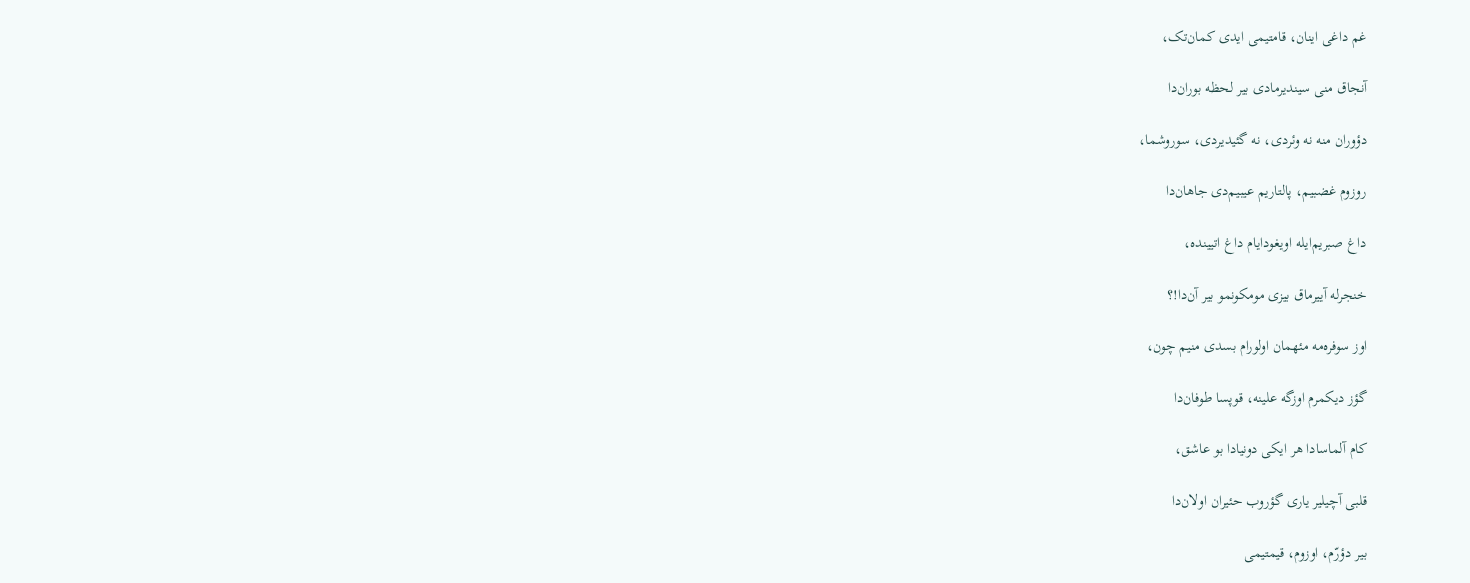غم داغی اینان، قامتیمی ایدی کمان‌تک،

آنجاق منی سیندیرمادی بیر لحظه بوران‌دا

دؤوران منه نه وئردی، نه گئیدیردی، سوروشما،

روزوم غضبیم، پالتاریم عیبیم‌دی جاهان‌دا

داغ صبریم‌ایله اویغودایام داغ اتیینده،

خنجرله آییرماق بیزی مومکونمو بیر آن‌دا!؟

اوز سوفره‌مه مئهمان اولورام بسدی منیم چون،

گؤز دیکمرم اوزگه علینه، قوپسا طوفان‌دا

کام آلماسادا هر ایکی دونیادا بو عاشق،

قلبی آچیلیر یاری گؤروب حئیران اولان‌دا

بیر دؤرّم، اوزوم، قیمتیمی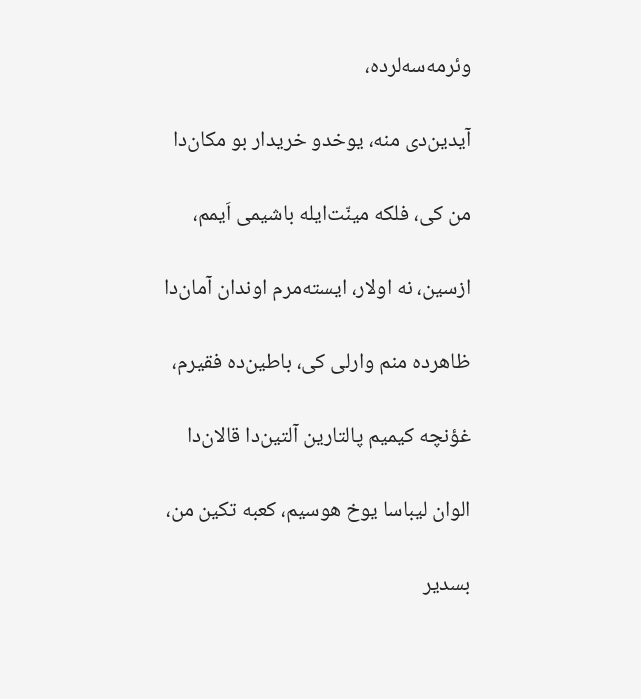وئرمه‌سه‌لرده،

آیدین‌دی منه، یوخدو خریدار بو مکان‌دا

من کی، فلکه مینّت‌ایله باشیمی اَیمم،

ازسین، نه اولار، ایسته‌مرم اوندان آمان‌دا

ظاهرده منم وارلی کی، باطین‌ده فقیرم،

غؤنچه کیمیم پالتارین آلتین‌دا قالان‌دا

الوان لیباسا یوخ هوسیم، کعبه تکین من،

بسدیر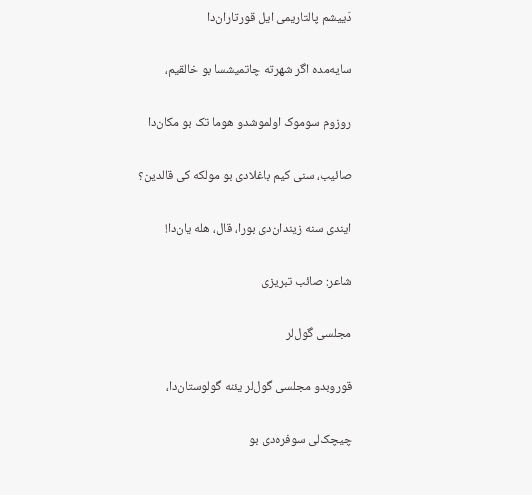دَییشم پالتاریمی ایل قورتاران‌دا

سایه‌مده اگر شهرته چاتمیشسا بو خالقیم،

روزوم سوموک اولموشدو هوما تک بو مکان‌دا

صائیب، سنی کیم باغلادی بو مولکه کی قالدین؟

ایندی سنه زیندان‌دی بورا، قال، هله یان‌دا!

شاعر: صائب تبریزی

مجلسی گول‌لر

قوروبدو مجلسی گول‌لر یئنه گولوستان‌دا،

چیچک‌لی سوفره‌دی بو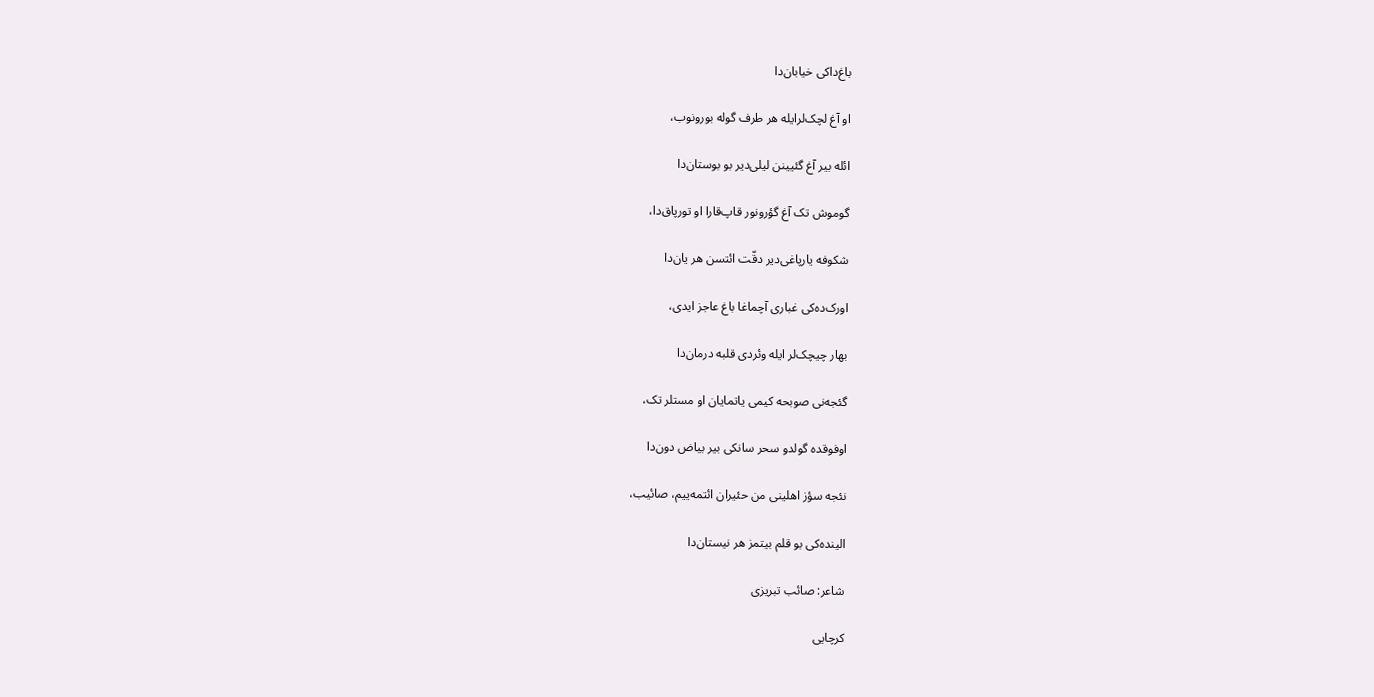باغ‌داکی خیابان‌دا

او آغ لچک‌لرایله هر طرف گوله بورونوب،

ائله بیر آغ گئیینن لیلی‌دیر بو بوستان‌دا

گوموش تک آغ گؤرونور قاپ‌قارا او تورپاق‌دا،

شکوفه یارپاغی‌دیر دقّت ائتسن هر یان‌دا

اورک‌ده‌کی غباری آچماغا باغ عاجز ایدی،

بهار چیچک‌لر ایله وئردی قلبه درمان‌دا

گئجه‌نی صوبحه کیمی یاتمایان او مستلر تک،

اوفوقده گولدو سحر سانکی بیر بیاض دون‌دا

نئجه سؤز اهلینی من حئیران ائتمه‌ییم، صائیب،

الینده‌کی بو قلم بیتمز هر نیستان‌دا

شاعر: صائب تبریزی

کرچایی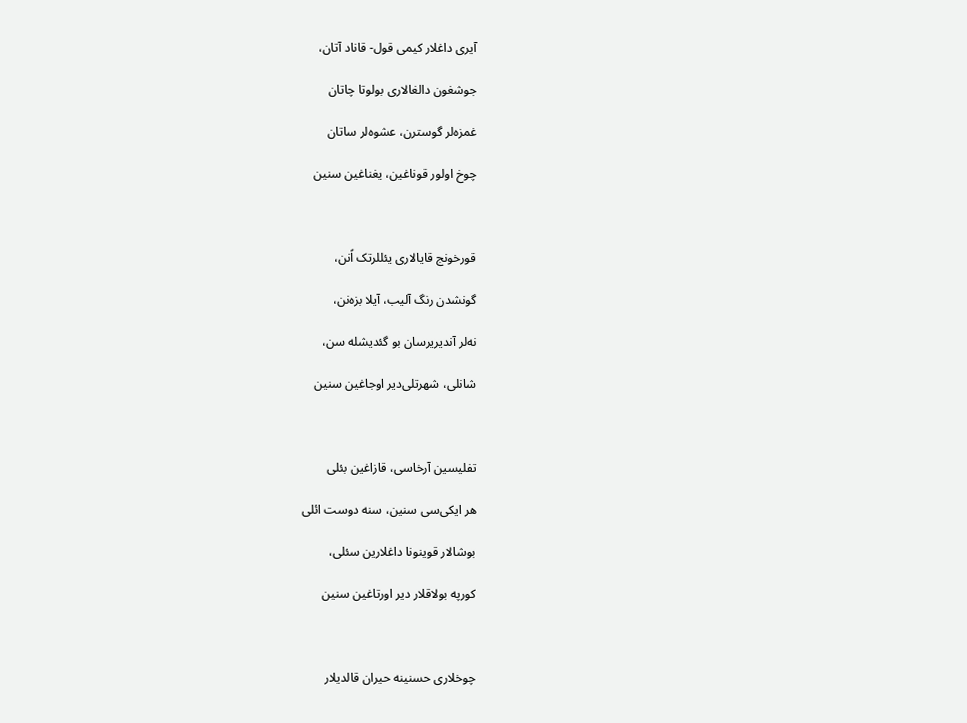آیری داغلار کیمی قول- قاناد آتان،

جوشغون دالغالاری بولوتا چاتان

غمزه‌لر گوسترن، عشوه‌لر ساتان

چوخ اولور قوناغین، یغناغین سنین



قورخونج قایالاری یئللرتک اًنن،

گونشدن رنگ آلیب، آیلا بزه‌نن،

نه‌لر آندیریرسان بو گئدیشله سن،

شانلی، شهرتلی‌دیر اوجاغین سنین



تفلیسین آرخاسی، قازاغین بئلی

هر ایکی‌سی سنین، سنه دوست ائلی

بوشالار قوینونا داغلارین سئلی،

کورپه بولاقلار دیر اورتاغین سنین



چوخلاری حسنینه حیران قالدیلار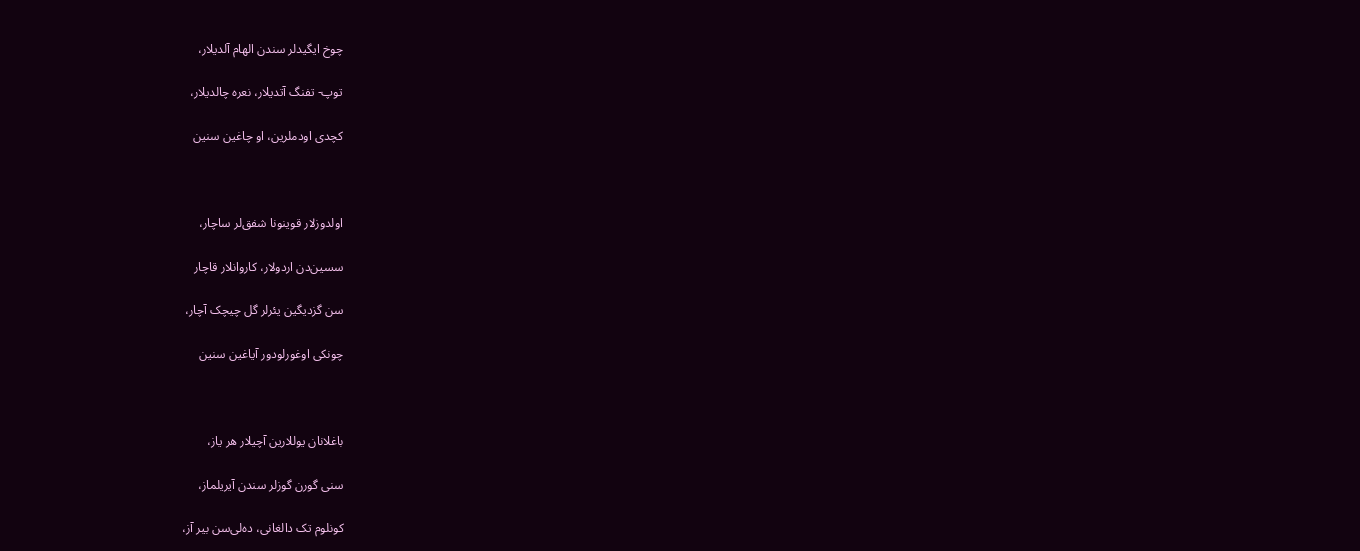چوخ ایگیدلر سندن الهام آلدیلار،

توپ- تفنگ آتدیلار، نعره چالدیلار،

کچدی اودملرین، او چاغین سنین



اولدوزلار قوینونا شفق‌لر ساچار،

سسین‌دن اردولار، کاروانلار قاچار

سن گزدیگین یئرلر گل چیچک آچار،

چونکی اوغورلودور آیاغین سنین



باغلانان یوللارین آچیلار هر یاز،

سنی گورن گوزلر سندن آیریلماز،

کونلوم تک دالغانی، ده‌لی‌سن بیر آز،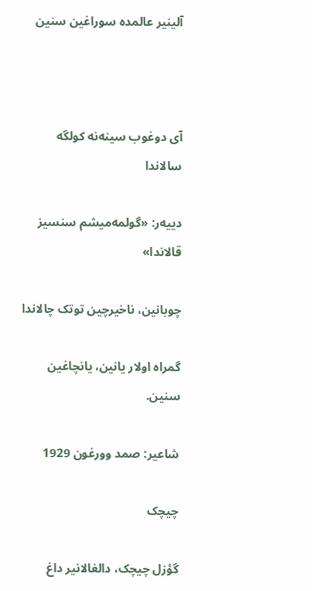آلینیر عالمده سوراغین سنین



آی دوغوب سینه‌نه کولگه سالاندا

دییه‌ر: «گولمه‌میشم سنسیز قالاندا»

چوبانین، ناخیرچین توتک چالاندا

گمراه اولار یانین، یانچاغین سنین.

شاعیر: صمد وورغون 1929

چیچک

گؤزل چیچک، دالغالانیر داغ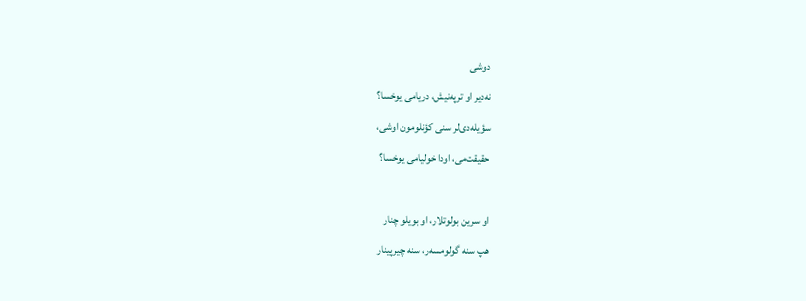دوشی

نه‌دیر او ترپه‌نیش، دریامی یوخسا؟

سؤیله‌دی‌لر سنی کؤنلومون اوشی،

حقیقت‌می، اودا خولیامی یوخسا؟



او سرین بولوتلار، او بویلو چنار

هپ سنه گولومسه‌ر، سنه چیرپینار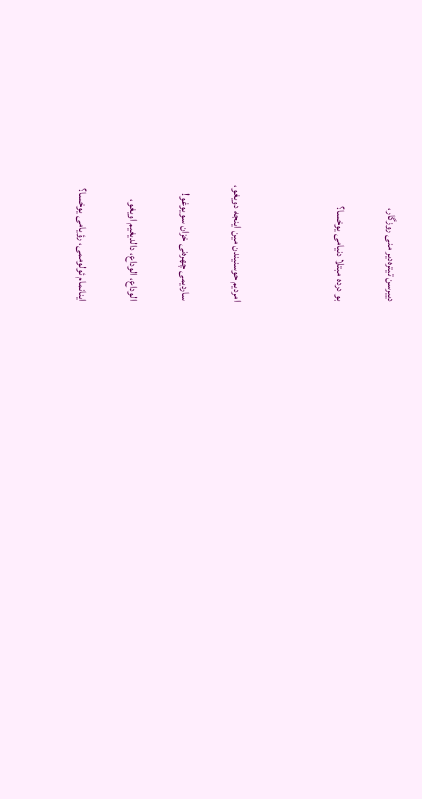دییر‌سن تیتره‌دیر منی روزگار،

بو درده مبتلا دنیامی یوخسا؟



امردیم حوسنیندن مین اینجه دویغو،

ساردیمی چهره‌نی خزان سویوغو!

الوداع، الوداع، دالدیغیم اویغو،

اینانمام ئولوممی، رؤیامی یوخسا؟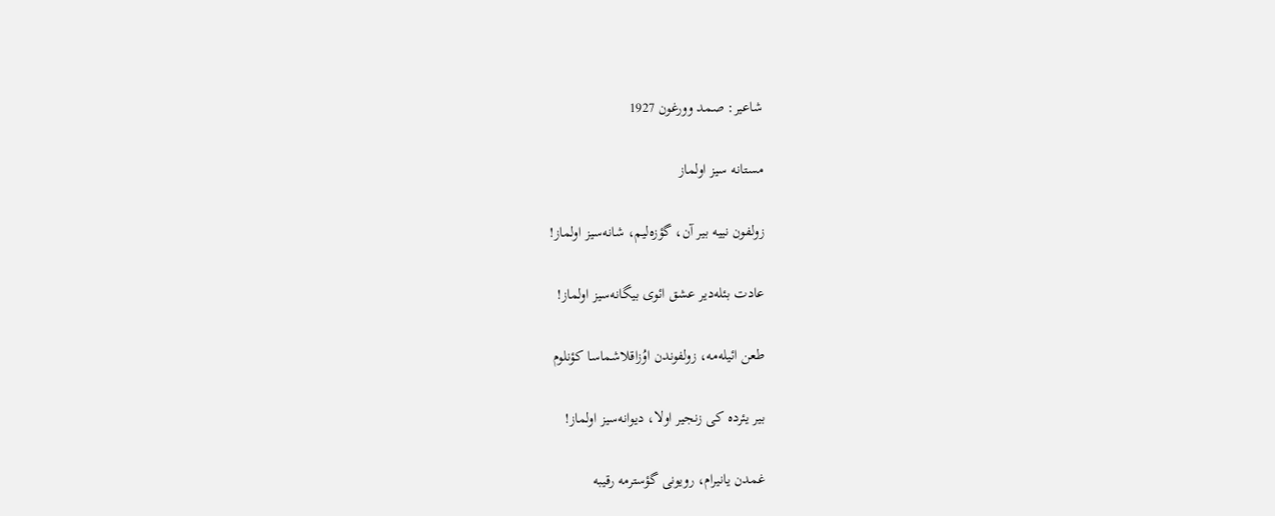شاعیر: صمد وورغون 1927

مستانه سیز اولماز

زولفون نییه بیر آن، گؤزه‌لیم، شانه‌سیز اولماز!

عادت بئله‌دیر عشق ائوی بیگانه‌سیز اولماز!

طعن ائیله‌مه، زولفوندن اوُزاقلاشماسا کؤنلوم

بیر یئرده کی زنجیر اولا، دیوانه‌سیز اولماز!

غمدن یانیرام، رویونی گؤسترمه رقیبه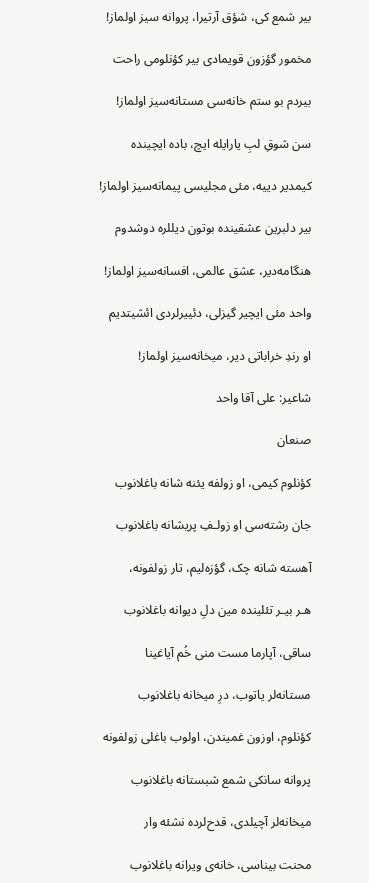بیر شمع کی، شؤق آرتیرا، پروانه سیز اولماز!

مخمور گؤزون قویمادی بیر کؤنلومی راحت

بیردم بو ستم خانه‌سی مستانه‌سیز اولماز!

سن شوقِ لبِ یارایله ایچ، باده ایچینده

کیمدیر دییه، مئی مجلیسی پیمانه‌سیز اولماز!

بیر دلبرین عشقینده بوتون دیللره دوشدوم

هنگامه‌دیر، عشق عالمی، افسانه‌سیز اولماز!

واحد مئی ایچیر گیزلی، دئییرلردی ائشیتدیم

او رندِ خراباتی دیر، میخانه‌سیز اولماز!

شاعیر: علی آقا واحد

صنعان

کؤنلوم کیمی، او زولفه یئنه شانه باغلانوب

جان رشته‌سی او زولـفِ پریشانه باغلانوب

آهسته شانه چک، گؤزه‌لیم، تار زولفونه،

هـر بیـر تئلینده مین دلِ دیوانه باغلانوب

ساقی، آپارما مست منی خُم آیاغینا

مستانه‌لر یاتوب، درِ میخانه باغلانوب

کؤنلوم، اوزون غمیندن، اولوب باغلی زولفونه

پروانه سانکی شمع شبستانه باغلانوب

میخانه‌لر آچیلدی، قدح‌لرده نشئه وار

محنت بیناسی، خانه‌ی ویرانه باغلانوب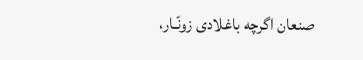صنعان اگرچه باغلادی زونّـار،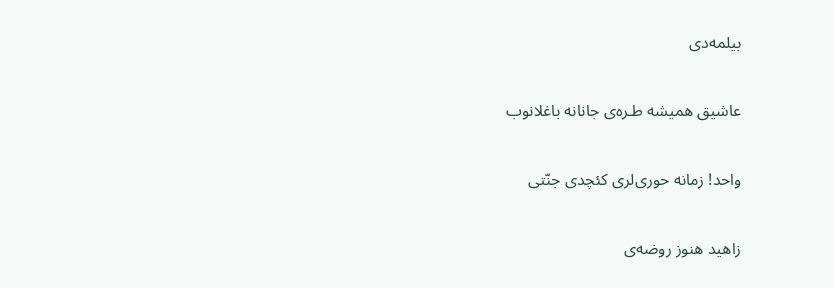بیلمه‌دی

عاشیق همیشه طـره‌ی جانانه باغلانوب

واحد! زمانه حوری‌لری کئچدی جنّتی

زاهید هنوز روضه‌ی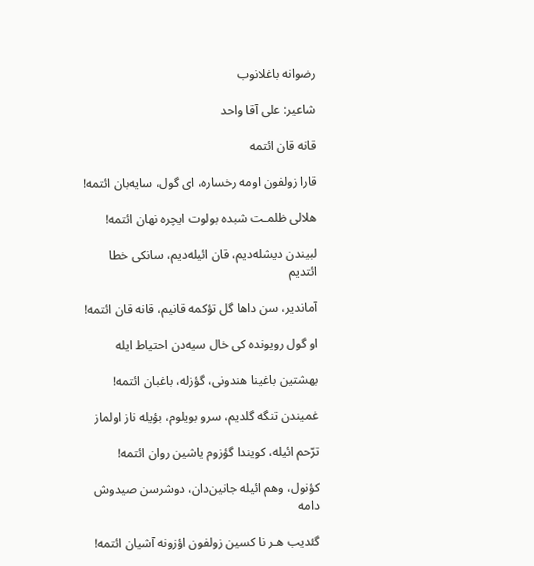رضوانه باغلانوب

شاعیر: علی آقا واحد

قانه قان ائتمه

قارا زولفون اومه رخساره، ای گول، سایه‌بان ائتمه!

هلالی ظلمـت شبده بولوت ایچره نهان ائتمه!

لبیندن دیشله‌دیم، قان ائیله‌دیم، سانکی خطا ائتدیم

آماندیر، سن داها گل تؤکمه قانیم، قانه قان ائتمه!

او گول رویونده کی خال سیه‌دن احتیاط ایله

بهشتین باغینا هندونی، گؤزله، باغبان ائتمه!

غمیندن تنگه گلدیم، سرو بویلوم، بؤیله ناز اولماز

ترّحم ائیله، کویندا گؤزوم یاشین روان ائتمه!

کؤنول، وهم ائیله جانین‌دان، دوشرسن صیدوش دامه

گئدیب هـر نا کسین زولفون اؤزونه آشیان ائتمه!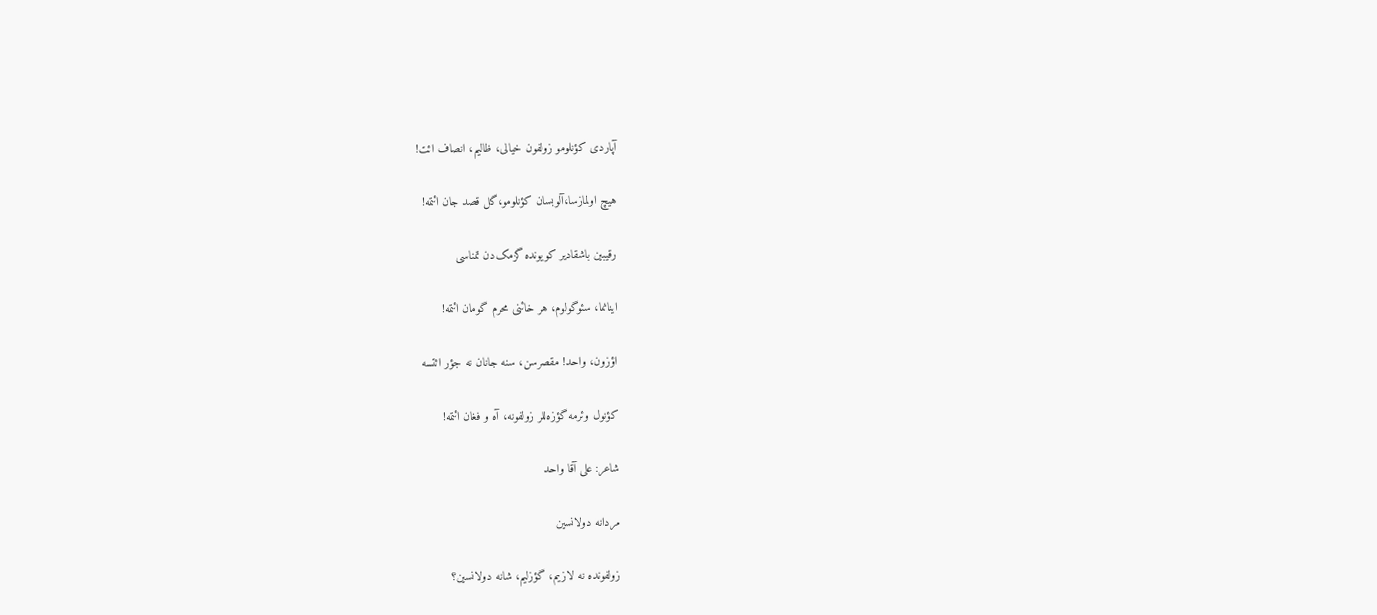آپاردی کؤنلومو زولفون خیالی، ظالیم، انصاف ائت!

هیچ اولمازسا،آلوبسان کؤنلومو،گل قصد جان ائتمه!

رقیبین باشقادیر کویونده گزمک‌دن تمناسی

اینانما، سئوگولوم، هر خائنی محرم گومان ائتمه!

اؤزون، واحد! مقصرسن، سنه جانان نه جؤر ائتسه

کؤنول وئرمه گؤزه‌للر زولفونه، آه و فغان ائتمه!

شاعر: علی آقا واحد

مردانه دولانسین

زولفونده نه لازیم، گؤزلیم، شانه دولانسین؟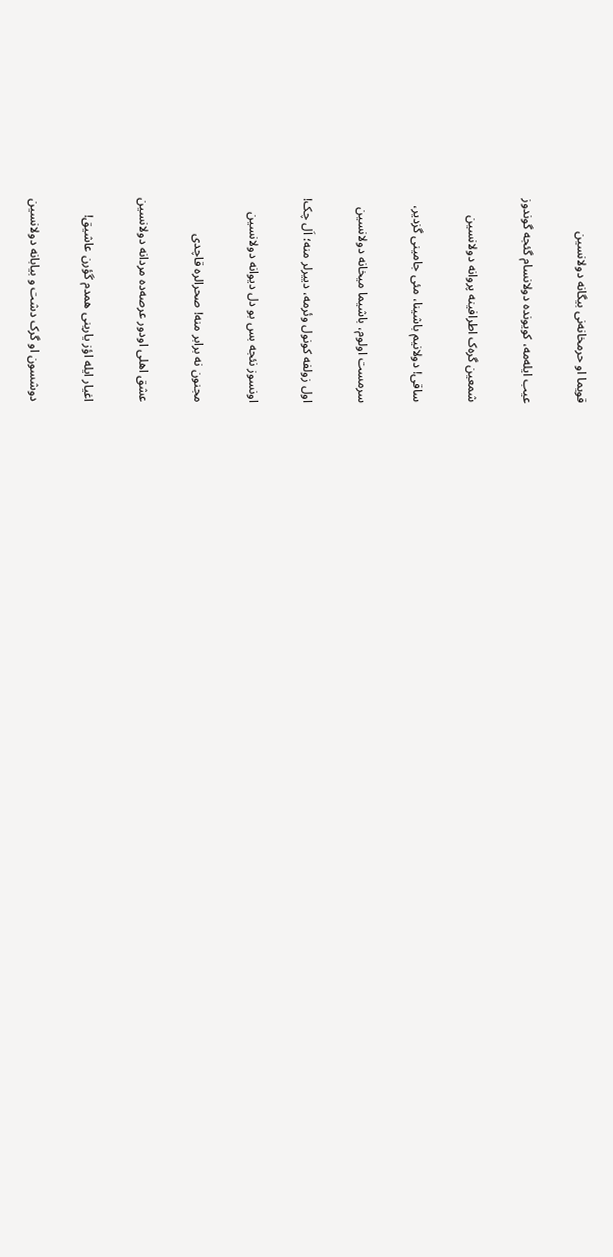قویما او حرمخانه‌نی بیگانه دولانسین

عیب ایله‌مه، کویونده دولانسام گئجه گوندوز

شمعین گره‌ک اطرافینه پروانه دولانسین

ساقی! دولانیم باشینا، مئی جامینی گزدیر،

سرمست اولوم، باشیما میخانه دولانسین

اول زولفه کونول وئرمه، دییرلر منه؛ اَل چک!

اونسوز نئجه بس بو دل دیوانه دولانسین

مجنون نه برابر منه! صحرالره قاچدی

عشق اهلی اودور عرصه‌ده مردانه دولانسین

اغیار ایله اؤز یارینی همدم گؤرن عاشیق!

دوشسون او گرک دشت و بیابانه دولانسین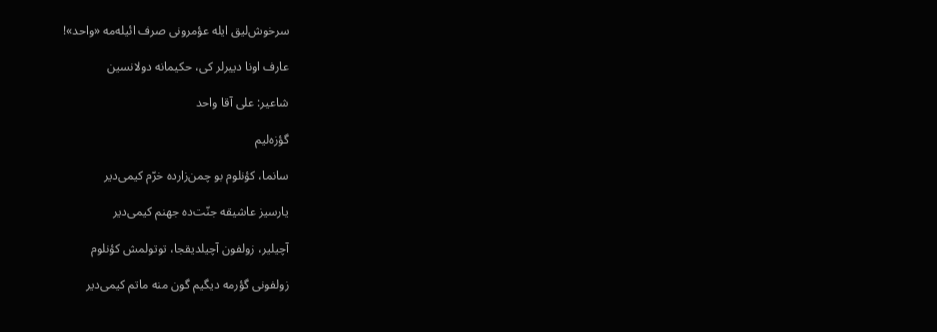سرخوش‌لیق ایله عؤمرونی صرف ائیله‌مه «واحد»!

عارف اونا دییرلر کی، حکیمانه دولانسین

شاعیر: علی آقا واحد

گؤزه‌لیم

سانما، کؤنلوم بو چمن‌زارده خرّم کیمی‌دیر

یارسیز عاشیقه جنّت‌ده جهنم کیمی‌دیر

آچیلیر، زولفون آچیلدیقجا، توتولمش کؤنلوم

زولفونی گؤرمه دیگیم گون منه ماتم کیمی‌دیر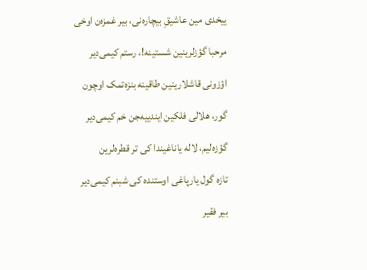ییخدی مین عاشیقِ بیچاره‌نی، بیر غمزه‌ن اوخی

مرحبا گؤزلرینین شستینه!، رستم کیمی‌دیر

اؤزونی قاشلارینین طاقینه بنزه‌تمک اوچون

گور، هلالی فلکین ایندییه‌جن خم کیمی‌دیر

گؤزه‌لیم، لاله یاناغیندا کی تر قطره‌لرین

تازه گول یارپاغی اوستنده کی شبنم کیمی‌دیر

بیر فقیر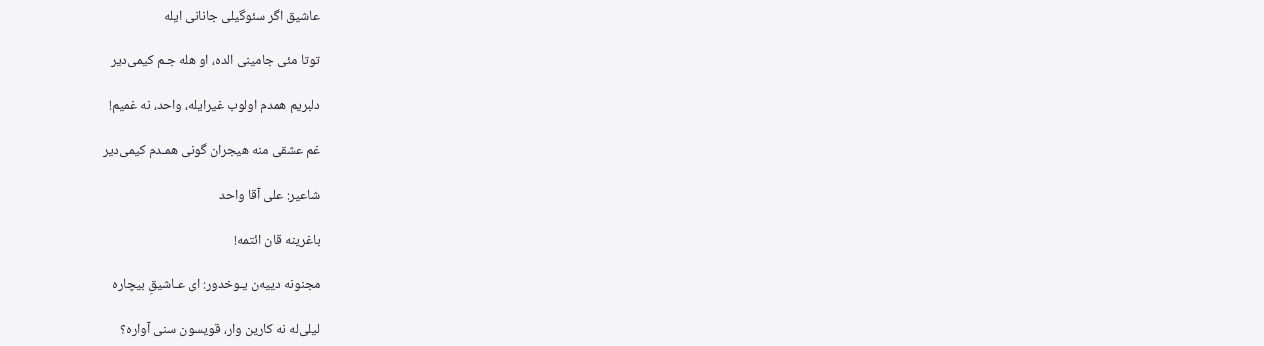عاشیق اگر سئوگیلی جانانی ایله

توتا مئی جامینی الده، او هله جـم کیمی‌دیر

دلبریم همدم اولوب غیرایله، واحد، نه غمیم!

غم عشقی منه هیجران گونی همـدم کیمی‌دیر

شاعیر: علی آقا واحد

باغرینه قان ائتمه!

مجنونه دییه‌ن یـوخدور: ای عـاشیقِ بیچاره

لیلی‌له نه کارین وار، قویسون سنی آواره؟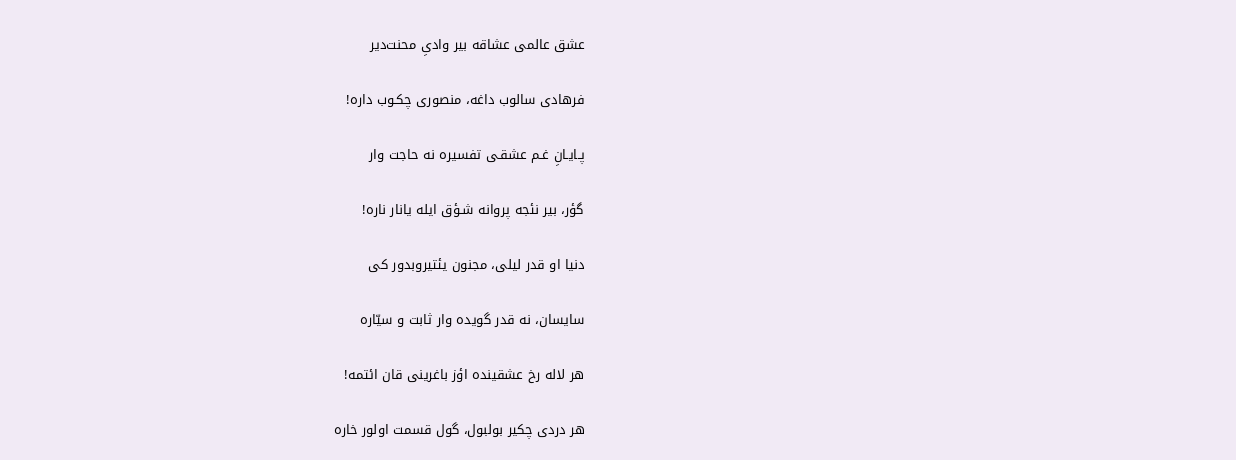عشق عالمی عشاقه بیر وادیِ محنت‌دیر

فرهادی سالوب داغه، منصوری چکـوب داره!

پـایـانِ غـم عشقـی تفسیره نه حاجت وار

گؤر، بیر نئجه پروانه شـؤق ایله یانار ناره!

دنیا او قدر لیلی، مجنون یئتیروبدور کی

سایسان، نه قدر گویده وار ثابت و سیّاره

هر لاله رخ عشقینده اؤز باغرینی قان ائتمه!

هر دردی چکیر بولبول، گول قسمت اولور خاره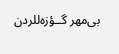بی‌مهر گــؤزه‌للردن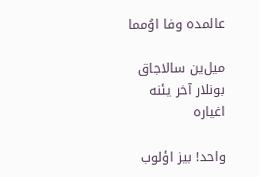عالمده وفا اوُمما

میل‌ین سالاجاق بونلار آخر یئنه اغیاره

واحد! بیز اؤلوب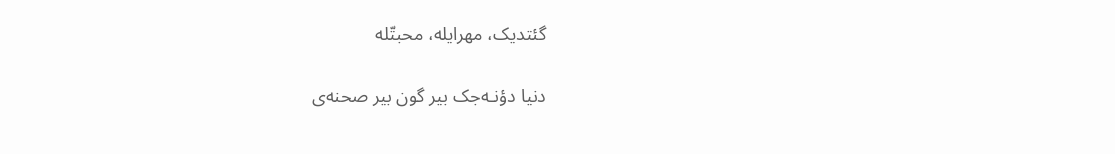گئتدیک، مهرایله، محبتّله

دنیا دؤنـه‌جک بیر گون بیر صحنه‌ی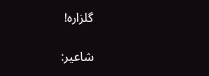گلزاره!

شاعیر: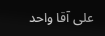علی آقا واحد